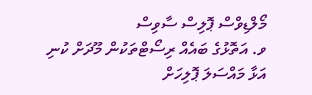މޯލްޑިވްސް ޕޮލިސް ސާވިސް
ވ. އަތޮޅުގެ ބައެއް ރިސޯޓްތަކުން މޫދަށް ކުނި އަޅާ މައްސަލަ ޕޮލިހަށް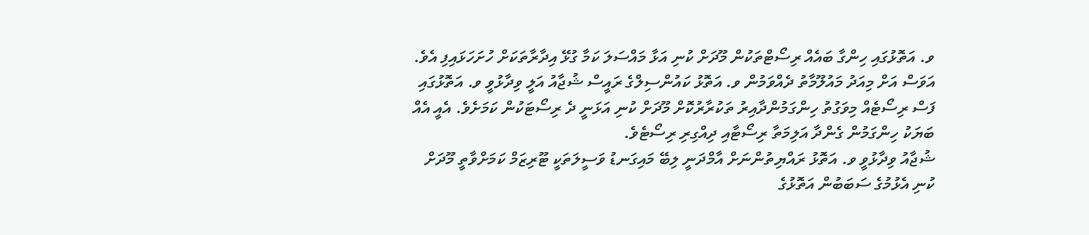ވ. އަތޮޅުގައި ހިންގާ ބައެއް ރިސޯޓްތަކުން މޫދަށް ކުނި އަޅާ މައްސަލަ ކަމާ ގުޅޭ އިދާރާތަކަށް ހުށަހަޅައިފި އެވެ.
އަވަސް އަށް މިއަދު މައުލޫމާތު ދެއްވަމުން ވ. އަތޮޅު ކައުންސިލްގެ ރައީސް ޝުޖާއު އަލީ ވިދާޅުވީ ވ. އަތޮޅުގައި ފަސް ރިސޯޓެއް މިވަގުތު ހިންގަމުންދާއިރު ތަކުރާރުކޮށް މޫދަށް ކުނި އަޅަނީ ދެ ރިސޯޓަކުން ކަމަށެވެ. އެއީ އެއް ބަޔަކު ހިންގަމުން ގެންދާ އަލިމަތާ ރިސޯޓާއި ދިއްގިރި ރިސޯޓެވެ.
ޝުޖާއު ވިދާޅުވީ ވ. އަތޮޅު ރައްޔިތުންނަށް އާމްދަނީ ލިބޭ މައިގަނޑު ވަސީލަތަކީ ޓޫރިޒަމް ކަމަށްވާތީ މޫދަށް ކުނި އެޅުމުގެ ސަބަބުން އަތޮޅުގެ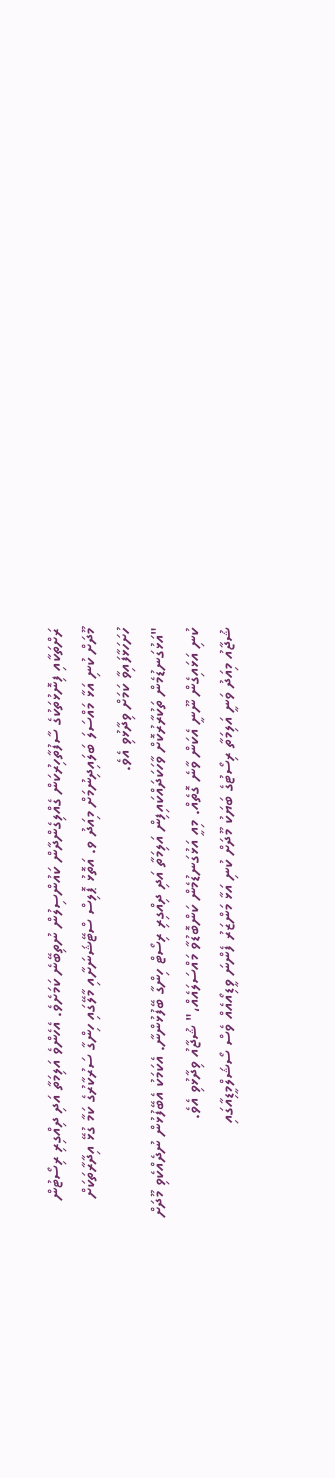ރަށްތަކާއި ފިނޮޅުތަކުގެ ސާފުތާހިރުކަން ގެއްލިގެންދާން ކައުންސިލުން ނުތިބޭނެ ކަމަށެވެ. އެހެންވެ އަލިމަތާ އަދި ދިއްގިރި ރިސޯޓުން މޫދަށް ކުނި އަޅާ މައްސަލަ ބަލައިދިނުމަށް މިއަދު ވ. އަތޮޅު ޕޮލިސް ސްޓޭޝަނަށާއި މާލޭގައި ހިންގާ ސަރުކާރުގެ ކަމާ ގުޅޭ އިދާރާތަކަށް ހުށަހަޅާފައިވާ ކަމަށް ވިދާޅުވި އެވެ.
"އަޅުގަނޑުމެން ތަކުރާރުކޮށް ވާހަކަދައްކައިފިން އަލިމަތާ އަދި ދިއްގިރި ރިސޯޓް ހިންގާ ބޭފުޅުންނާ. އެކަމަކު އެބޭފުޅުން ނުދެއްކެވި މޫދަށް ކުނި އަޅައިގެން ނޫނީ އެކަން ވާނެ ގޮތެއް. މިއީ އަޅުގަނޑުމެން ކަންބޮޑުވާ މައްސަލައެއް،" ޝުޖާއު ވިދާޅުވި އެވެ.
ޝުޖާއު މިއަދު ވަނީ އަލިމަތާ ރިސޯޓުގެ ބަޔަކު މޫދަށް ކުނި އަޅާ މަންޒަރު ފެންނަ ވީޑިއޯއެއް ވެސް ސޯޝަލްމީޑިއާގައި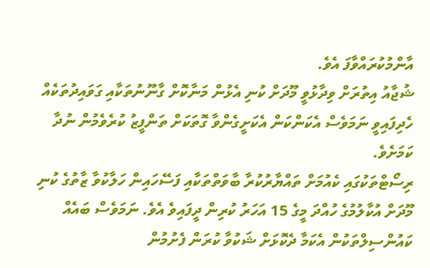އާންމުކުރައްވާފަ އެވެ.
ޝުޖާއު އިތުރަށް ވިދާޅުވީ މޫދަށް ކުނި އެޅުން މަނާކޮށް ގާނޫނުތަކާއި ގަވައިދުތަކެއް ހެދިފައިވީ ނަމަވެސް އެކަންކަން އެކަށީގެންވާ ގޮތަކަށް ތަންފީޒު ކުރެވެމުން ނުދާ ކަމަށެވެ.
ރިސޯޓްތަކުގައި ކެއުމަށް ތައްޔާރުކުރާ ބާވަތްތަކާއި ފަސޭހައިން ހަލާކުވާ ޒާތުގެ ކުނި މޫދަށް އުކާލުމުގެ ހުއްދަ މީގެ 15 އަހަރު ކުރިން ދީފައިވެ އެވެ. ނަމަވެސް ބައެއް ކައުންސިލްތަކުން އެކަމާ ދެކޮޅަށް ޝަކުވާ ކުރަން ފެށުމުން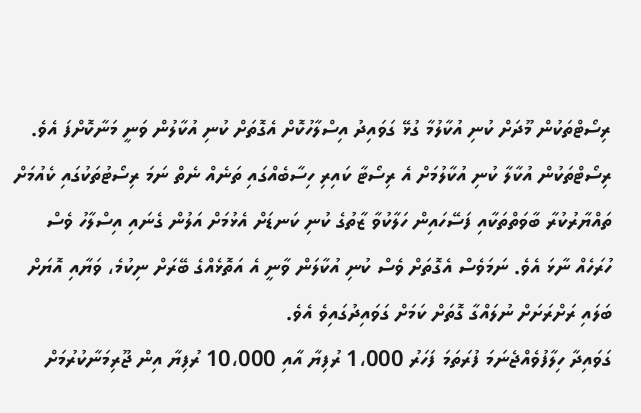ރިސޯޓްތަކުން މޫދަށް ކުނި އުކާލުމާ ގުޅޭ ގަވައިދު އިސްލާހުކޮށް އެގޮތަށް ކުނި އުކާލުން ވަނީ މަނާކޮށްފަ އެވެ.
ރިސޯޓްތަކުން އުކާލާ ކުނި އުކާލުމަށް އެ ރިސޯޓާ ކައިރި ހިސާބެއްގައި ތަނެއް ނެތް ނަމަ ރިސޯޓުތަކުގައި ކެއުމަށް ތައްޔާރުކުރާ ބާވަތްތަކާއި ފަސޭހައިން ހަލާކުވާ ޒާތުގެ ކުނި ކަނޑަށް އެޅުމަށް އަލުން ގެނައި އިސްލާހު ވެސް ހުރަހެއް ނާޅަ އެވެ. ނަމަވެސް އެގޮތަށް ވެސް ކުނި އުކާލަން ވާނީ އެ އަތޮޅެއްގެ ބޭރަށް ނިކުމެ، ވަޔާއި އޮޔަށް ބަލައި ރަށްރަށަށް ނުލައްގާ ގޮތަށް ކަމަށް ގަވައިދުގައިވެ އެވެ.
ގަވައިދާ ހިލާފުވެއްޖެނަމަ ފުރަތަމަ ފަހަރު 1،000 ރުފިޔާ އާއި 10،000 ރުފިޔާ އިން ޖޫރިމަނާކުރުމަށް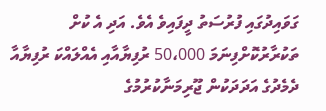ގަވައިދުގައި ފުރުސަތު ދީފައިވެ އެވެ. އަދި އެ ކުށް ތަކުރާރުކޮށްފިނަމަ 50،000 ރުފިޔާއާއި އެއްލައްކަ ރުފިޔާއާ ދެމެދުގެ އަދަދަކުން ޖޫރިމަނާކުރުމުގެ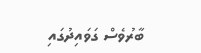ބާރުވެސް ގަވައިދުގައި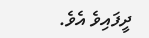ދީފައިވެ އެވެ.